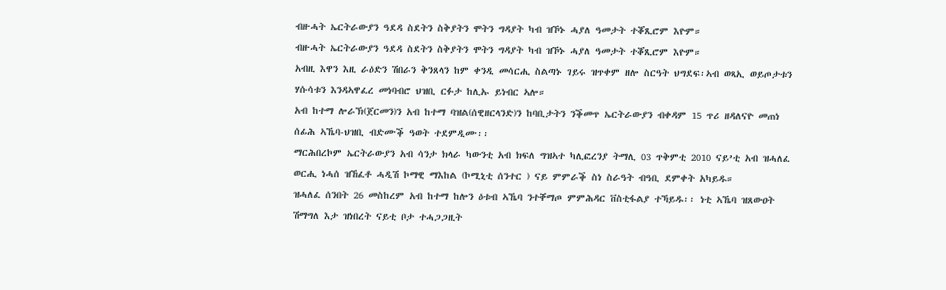ብዙሓት ኤርትራውያን ዓደዳ ስደትን ስቅያትን ሞትን ግዳያት ካብ ዝኾኑ ሓያለ ዓመታት ተቖጺሮም እዮም።
ብዙሓት ኤርትራውያን ዓደዳ ስደትን ስቅያትን ሞትን ግዳያት ካብ ዝኾኑ ሓያለ ዓመታት ተቖጺሮም እዮም።
አብዚ እዋን እዚ ራዕድን ሽበራን ቅንጸላን ከም ቀንዲ መሳርሒ ስልጣኑ ገይሩ ዝጥቀም ዘሎ ስርዓት ህግደፍ፡ኣብ ወጻኢ ወይጦታቱን ሃሱሳቱን እንዳኣዋፈረ መነባብሮ ህዝቢ ርፉታ ከሊኡ ይነብር ኣሎ።
አብ ከተማ ሎራኽ(ጀርመን)ን አብ ከተማ ባዝል(ሰዊዘርላንድ)ን ከባቢታትን ንቕመጥ ኤርትራውያን ብቀዳም 15 ጥሪ ዘዳለናዮ መጠነ ሰፊሕ ኣኼባ-ህዝቢ ብድሙቕ ዓወት ተደምዲሙ፡፡
ማርሕበረኮም ኤርትራውያን አብ ሳንታ ክላራ ካውንቲ አብ ክፍለ ግዝኣተ ካሊፎረንያ ትማሊ 03 ጥቅምቲ 2010 ናይ’ቲ አብ ዝሓለፈ ወርሒ ነሓሰ ዝኸፈቶ ሓዲሽ ኮማዊ ማእከል (ኮሚኒቲ ሰንተር ) ናይ ምምራቕ ስነ ስራዓት ብዓቢ ደምቀት አካይዱ።
ዝሓለፈ ሰንበት 26 መስከረም አብ ከተማ ከሎን ዕቱብ ኣኼባ ንተቐማጦ ምምሕዳር ቨስቲፋልያ ተኻይዱ፡፡ ነቲ ኣኼባ ዝጸውዐት ሽማግለ እታ ዝነበረት ናይቲ ቦታ ተሓጋጋዚት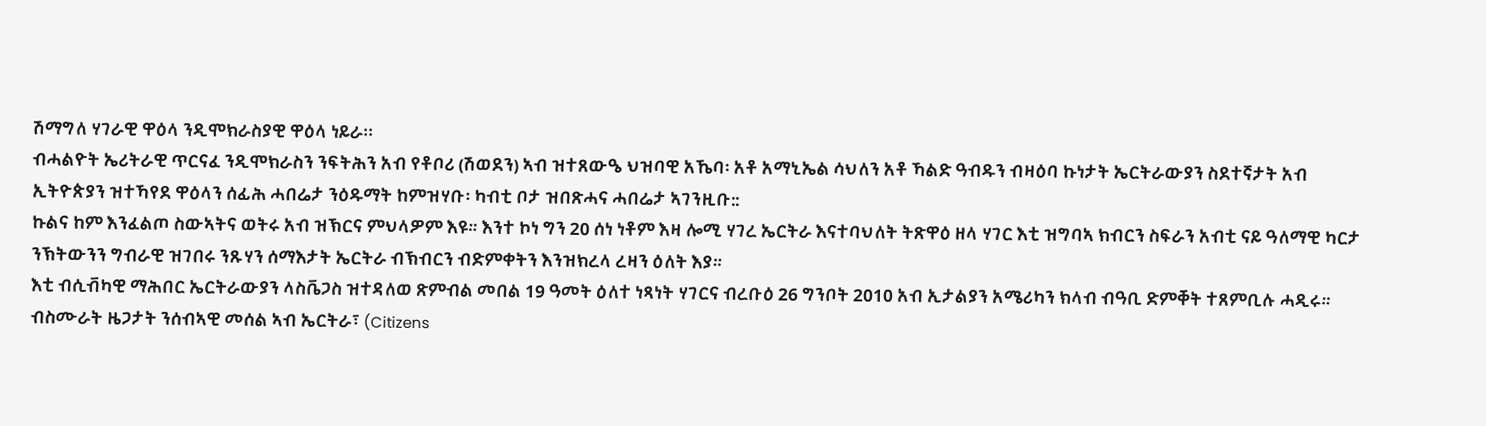ሽማግለ ሃገራዊ ዋዕላ ንዲሞክራስያዊ ዋዕላ ነይራ፡፡
ብሓልዮት ኤሪትራዊ ጥርናፈ ንዲሞክራስን ንፍትሕን አብ የቶቦሪ (ሽወደን) ኣብ ዝተጸውዔ ህዝባዊ አኼባ፡ አቶ አማኒኤል ሳህለን አቶ ኻልድ ዓብዱን ብዛዕባ ኩነታት ኤርትራውያን ስደተኛታት አብ ኢትዮጵያን ዝተኻየደ ዋዕላን ሰፊሕ ሓበሬታ ንዕዱማት ከምዝሃቡ፡ ካብቲ ቦታ ዝበጽሓና ሓበሬታ ኣገንዚቡ::
ኩልና ከም እንፈልጦ ስውኣትና ወትሩ አብ ዝኽርና ምህላዎም እዩ። እንተ ኮነ ግን 20 ሰነ ነቶም እዛ ሎሚ ሃገረ ኤርትራ እናተባህለት ትጽዋዕ ዘላ ሃገር እቲ ዝግባኣ ክብርን ስፍራን አብቲ ናይ ዓለማዊ ካርታ ንኽትውንን ግብራዊ ዝገበሩ ንጹሃን ሰማእታት ኤርትራ ብኽብርን ብድምቀትን እንዝክረላ ረዛን ዕለት እያ።
እቲ ብሲቭካዊ ማሕበር ኤርትራውያን ላስቬጋስ ዝተዳለወ ጽምብል መበል 19 ዓመት ዕለተ ነጻነት ሃገርና ብረቡዕ 26 ግንቦት 2010 አብ ኢታልያን አሜሪካን ክላብ ብዓቢ ድምቐት ተጸምቢሉ ሓዲሩ።
ብስሙራት ዜጋታት ንሰብኣዊ መሰል ኣብ ኤርትራ፣ (Citizens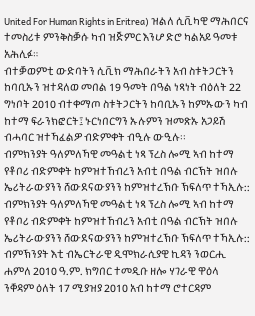United For Human Rights in Eritrea) ዝልለ ሲቪካዊ ማሕበርና ተመስሪቱ ምንቅስቓሱ ካብ ዝጅምር እንሆ ድሮ ካልአይ ዓመቱ አሕሊፉ።
ብተቓወምቲ ውድባትን ሲቪክ ማሕበራትን አብ ስቱትጋርትን ከባቢኡን ዝተዳለወ መበል 19 ዓመት በዓል ነጻነት ብዕለት 22 ግነቦት 2010 ብተቀማጦ ስቱትጋርትን ከባቢኡን ከምኡውን ካብ ከተማ ፍራንክፎርት፤ ኑርነበርግን ኡሉምን ዝመጽኡ አጋይሽ ብሓባር ዝተኻፈልዎ ብድምቀት ብዒሉ ውዒሉ፡፡
ብምክንያት ዓለምለኻዊ መዓልቲ ነጻ ፕረስ ሎሚ ኣብ ከተማ የቶቦሪ ብድምቀት ከምዝተኸብረን አብቲ በዓል ብርኽት ዝበሉ ኤሪትራውያንን ሸውደናውያንን ከምዝተረኽቡ ኽፍለጥ ተኻኢሉ::
ብምክንያት ዓለምለኻዊ መዓልቲ ነጻ ፕረስ ሎሚ ኣብ ከተማ የቶቦሪ ብድምቀት ከምዝተኸብረን አብቲ በዓል ብርኽት ዝበሉ ኤሪትራውያንን ሸውደናውያንን ከምዝተረኽቡ ኽፍለጥ ተኻኢሉ::
ብምኽንያት እቲ ብኤርትራዊ ዲሞክራሲያዊ ኪዳን ንወርሒ ሐምለ 2010 ዓ.ም. ክግበር ተመዲቡ ዘሎ ሃገራዊ ዋዕላ
ንቐዳም ዕለት 17 ሚያዝያ 2010 አብ ከተማ ሮተርዳም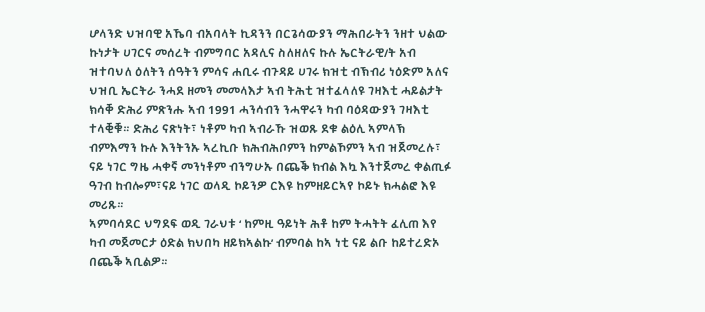ሆላንድ ህዝባዊ አኼባ ብአባላት ኪዳንን በርጌሳውያን ማሕበራትን ንዘተ ህልው ኩነታት ሀገርና መሰረት ብምግባር አዳሊና ስለዘለና ኩሉ ኤርትራዊ/ት አብ ዝተባህለ ዕለትን ሰዓትን ምሳና ሐቢሩ ብጉዳይ ሀገሩ ክዝቲ ብኽብሪ ነዕድም አለና
ህዝቢ ኤርትራ ንሓደ ዘመን መመላእታ ኣብ ትሕቲ ዝተፈላለዩ ገዛእቲ ሓይልታት ክሳቐ ድሕሪ ምጽንሑ ኣብ 1991 ሓንሳብን ንሓዋሩን ካብ ባዕዳውያን ገዛእቲ ተላቒቑ። ድሕሪ ናጽነት፣ ነቶም ካብ ኣብራኹ ዝወጹ ደቁ ልዕሊ ኣምላኽ ብምእማን ኩሉ እንትንኡ ኣረኪቡ ክሕብሕቦምን ከምልኾምን ኣብ ዝጀመረሉ፣ ናይ ነገር ግዜ ሓቀኛ መንነቶም ብንግሁኡ በጨቕ ክብል እኳ እንተጀመረ ቀልጢፉ ዓገብ ከብሎም፣ናይ ነገር ወላዲ ኮይንዎ ርእዩ ከምዘይርኣየ ኮይኑ ክሓልፎ እዩ መሪጹ።
ኣምባሳደር ህግደፍ ወዲ ገራህቱ ‘ ከምዚ ዓይነት ሕቶ ከም ትሓትት ፈሊጠ እየ ካብ መጀመርታ ዕድል ክህበካ ዘይክኣልኩ’ ብምባል ከኣ ነቲ ናይ ልቡ ከይተረድኦ በጨቕ ኣቢልዎ።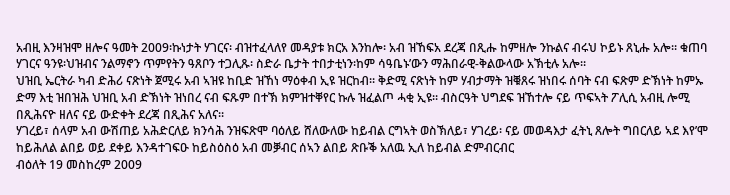አብዚ እንዛዝሞ ዘሎና ዓመት 2009፡ኩነታት ሃገርና፡ ብዝተፈላለየ መዳያቱ ክርአ እንከሎ፡ አብ ዝኸፍአ ደረጃ በጺሑ ከምዘሎ ንኩልና ብሩህ ኮይኑ ጸኒሑ አሎ። ቁጠባ ሃገርና ዓንዩ፡ህዝብና ንልማኖን ጥምየትን ዓጸቦን ተጋሊጹ፡ ስድራ ቤታት ተበታቲነን፡ከም ሳዓቤኑ’ውን ማሕበራዊ-ቅልውላው አኽቲሉ አሎ።
ህዝቢ ኤርትራ ካብ ድሕሪ ናጽነት ጀሚሩ አብ ኣዝዩ ከቢድ ዝኸነ ማዕቀብ ኢዩ ዝርከብ። ቅድሚ ናጽነት ከም ሃብታማት ዝቑጸሩ ዝነበሩ ሰባት ናብ ፍጽም ድኽነት ከምኡ ድማ እቲ ዝበዝሕ ህዝቢ አብ ድኽነት ዝነበረ ናብ ፍጹም በተኽ ክምዝተቐየር ኩሉ ዝፈልጦ ሓቂ ኢዩ። ብስርዓት ህግደፍ ዝኸተሎ ናይ ጥፍኣት ፖሊሲ አብዚ ሎሚ በጺሕናዮ ዘለና ናይ ውድቀት ደረጃ በጺሕና አለና።
ሃገረይ፣ ሰላም አብ ውሽጠይ አሕድርለይ ክንሳሕ ንዝፍጽሞ ባዕለይ ሸለውለው ከይብል ርግኣት ወስኽለይ፣ ሃገረይ፡ ናይ መወዳእታ ፈትኒ ጸሎት ግበርለይ ኣደ እየ’ሞ ከይሕለል ልበይ ወይ ደቀይ እንዳተገፍዑ ከይስዕስዕ አብ መቓብር ሰኣን ልበይ ጽቡቕ አለዉ ኢለ ከይብል ድምብርብር
ብዕለት 19 መስከረም 2009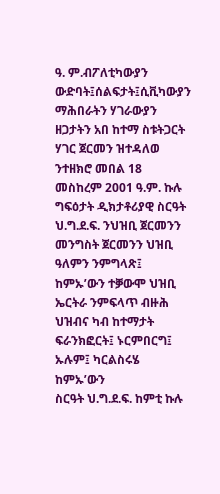ዓ. ም.ብፖለቲካውያን ውድባት፤ሰልፍታት፤ሲቪካውያን ማሕበራትን ሃገራውያን ዘጋታትን አበ ከተማ ስቱትጋርት ሃገር ጀርመን ዝተዳለወ ንተዘክሮ መበል 18 መስከረም 2001 ዓ.ም. ኩሉ ግፍዕታት ዲክታቶሪያዊ ስርዓት ህ.ግ.ደ.ፍ. ንህዝቢ ጀርመንን መንግስት ጀርመንን ህዝቢ ዓለምን ንምግላጽ፤ ከምኡ’ውን ተቓውሞ ህዝቢ ኤርትራ ንምፍላጥ ብዙሕ ህዝብና ካብ ከተማታት ፍራንክፎርት፤ ኑርምበርግ፤ ኡሉም፤ ካርልስሩሄ ከምኡ’ውን
ስርዓት ህ.ግ.ደ.ፍ. ከምቲ ኩሉ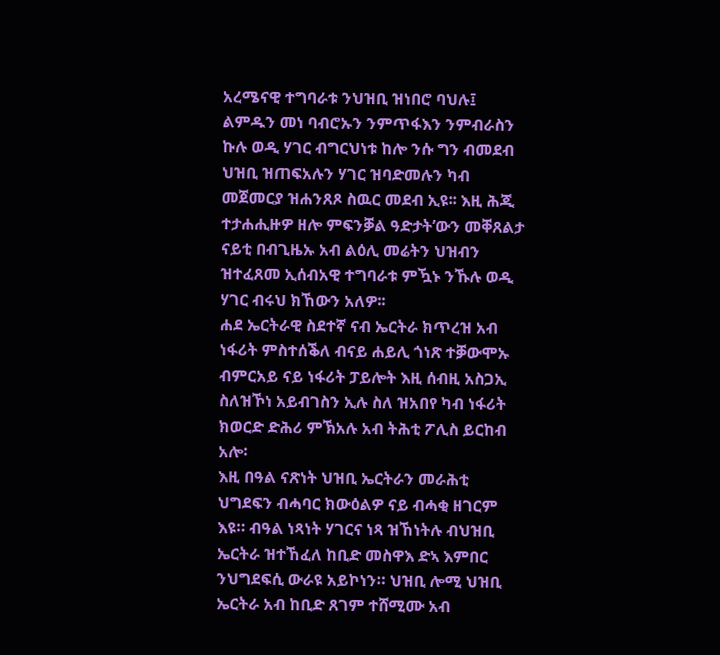አረሜናዊ ተግባራቱ ንህዝቢ ዝነበሮ ባህሉ፤ ልምዱን መነ ባብሮኡን ንምጥፋእን ንምብራስን ኩሉ ወዲ ሃገር ብግርህነቱ ከሎ ንሱ ግን ብመደብ ህዝቢ ዝጠፍአሉን ሃገር ዝባድመሉን ካብ መጀመርያ ዝሐንጸጾ ስዉር መደብ ኢዩ፡፡ እዚ ሕጂ ተታሐሒዙዎ ዘሎ ምፍንቓል ዓድታት’ውን መቐጸልታ ናይቲ በብጊዜኡ አብ ልዕሊ መሬትን ህዝብን ዝተፈጸመ ኢሰብአዊ ተግባራቱ ምዃኑ ንኹሉ ወዲ ሃገር ብሩህ ክኸውን አለዎ፡፡
ሐደ ኤርትራዊ ስደተኛ ናብ ኤርትራ ክጥረዝ አብ ነፋሪት ምስተሰቕለ ብናይ ሐይሊ ጎነጽ ተቓውሞኡ ብምርአይ ናይ ነፋሪት ፓይሎት እዚ ሰብዚ አስጋኢ ስለዝኾነ አይብገስን ኢሉ ስለ ዝአበየ ካብ ነፋሪት ክወርድ ድሕሪ ምኽአሉ አብ ትሕቲ ፖሊስ ይርከብ አሎ፡
እዚ በዓል ናጽነት ህዝቢ ኤርትራን መራሕቲ ህግደፍን ብሓባር ክውዕልዎ ናይ ብሓቂ ዘገርም እዩ። ብዓል ነጻነት ሃገርና ነጻ ዝኸነትሉ ብህዝቢ ኤርትራ ዝተኸፈለ ከቢድ መስዋእ ድኣ እምበር ንህግደፍሲ ውራዩ አይኮነን። ህዝቢ ሎሚ ህዝቢ ኤርትራ አብ ከቢድ ጸገም ተሸሚሙ አብ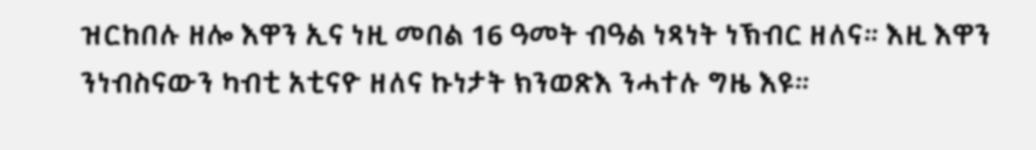ዝርከበሉ ዘሎ እዋን ኢና ነዚ መበል 16 ዓመት ብዓል ነጻነት ነኽብር ዘለና። እዚ እዋን ንነብስናውን ካብቲ አቲናዮ ዘለና ኩነታት ክንወጽእ ንሓተሉ ግዜ እዩ።